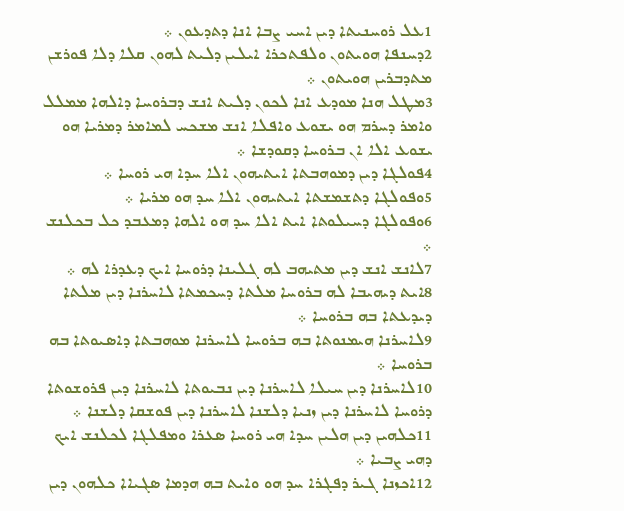1ܥܠ ܪܘܚܢܝܬܐ ܕܝܢ ܐܚܝ ܨܒܐ ܐܢܐ ܕܬܕܥܘܢ ܀
2ܕܚܢܦܐ ܗܘܝܬܘܢ ܘܠܦܬܟܪܐ ܐܝܠܝܢ ܕܠܝܬ ܠܗܘܢ ܩܠܐ ܕܠܐ ܦܘܪܫܢ ܡܬܕܒܪܝܢ ܗܘܝܬܘܢ ܀
3ܡܛܠ ܗܢܐ ܡܘܕܥ ܐܢܐ ܠܟܘܢ ܕܠܝܬ ܐܢܫ ܕܒܪܘܚܐ ܕܐܠܗܐ ܡܡܠܠ ܘܐܡܪ ܕܚܪܡ ܗܘ ܝܫܘܥ ܘܐܦܠܐ ܐܢܫ ܡܫܟܚ ܠܡܐܡܪ ܕܡܪܝܐ ܗܘ ܝܫܘܥ ܐܠܐ ܐܢ ܒܪܘܚܐ ܕܩܘܕܫܐ ܀
4ܦܘܠܓܐ ܕܝܢ ܕܡܘܗܒܬܐ ܐܝܬܝܗܘܢ ܐܠܐ ܚܕܐ ܗܝ ܪܘܚܐ ܀
5ܘܦܘܠܓܐ ܕܬܫܡܫܬܐ ܐܝܬܝܗܘܢ ܐܠܐ ܚܕ ܗܘ ܡܪܝܐ ܀
6ܘܦܘܠܓܐ ܕܚܝܠܘܬܐ ܐܝܬ ܐܠܐ ܚܕ ܗܘ ܐܠܗܐ ܕܡܥܒܕ ܟܠ ܒܟܠܢܫ ܀
7ܠܐܢܫ ܐܢܫ ܕܝܢ ܡܬܝܗܒ ܠܗ ܓܠܝܢܐ ܕܪܘܚܐ ܐܝܟ ܕܥܕܪܐ ܠܗ ܀
8ܐܝܬ ܕܝܗܝܒܐ ܠܗ ܒܪܘܚܐ ܡܠܬܐ ܕܚܟܡܬܐ ܠܐܚܪܢܐ ܕܝܢ ܡܠܬܐ ܕܝܕܥܬܐ ܒܗ ܒܪܘܚܐ ܀
9ܠܐܚܪܢܐ ܗܝܡܢܘܬܐ ܒܗ ܒܪܘܚܐ ܠܐܚܪܢܐ ܡܘܗܒܬܐ ܕܐܤܝܘܬܐ ܒܗ ܒܪܘܚܐ ܀
10ܠܐܚܪܢܐ ܕܝܢ ܚܝܠܐ ܠܐܚܪܢܐ ܕܝܢ ܢܒܝܘܬܐ ܠܐܚܪܢܐ ܕܝܢ ܦܪܘܫܘܬܐ ܕܪܘܚܐ ܠܐܚܪܢܐ ܕܝܢ ܙܢܝܐ ܕܠܫܢܐ ܠܐܚܪܢܐ ܕܝܢ ܦܘܫܩܐ ܕܠܫܢܐ ܀
11ܟܠܗܝܢ ܕܝܢ ܗܠܝܢ ܚܕܐ ܗܝ ܪܘܚܐ ܤܥܪܐ ܘܡܦܠܓܐ ܠܟܠܢܫ ܐܝܟ ܕܗܝ ܨܒܝܐ ܀
12ܐܟܙܢܐ ܓܝܪ ܕܦܓܪܐ ܚܕ ܗܘ ܘܐܝܬ ܒܗ ܗܕܡܐ ܤܓܝܐܐ ܟܠܗܘܢ ܕܝܢ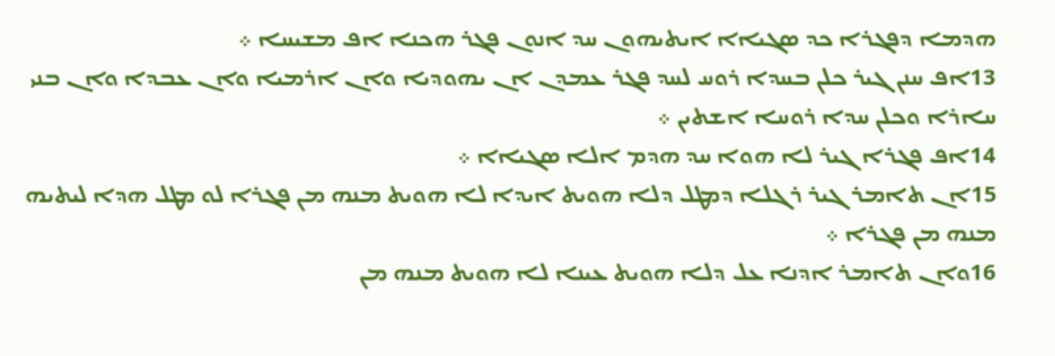ܗܕܡܐ ܕܦܓܪܐ ܟܕ ܤܓܝܐܐ ܐܝܬܝܗܘܢ ܚܕ ܐܢܘܢ ܦܓܪ ܗܟܢܐ ܐܦ ܡܫܝܚܐ ܀
13ܐܦ ܚܢܢ ܓܝܪ ܟܠܢ ܒܚܕܐ ܪܘܚ ܠܚܕ ܦܓܪ ܥܡܕܢ ܐܢ ܝܗܘܕܝܐ ܘܐܢ ܐܪܡܝܐ ܘܐܢ ܥܒܕܐ ܘܐܢ ܒܢܝ ܚܐܪܐ ܘܟܠܢ ܚܕܐ ܪܘܚܐ ܐܫܬܝܢ ܀
14ܐܦ ܦܓܪܐ ܓܝܪ ܠܐ ܗܘܐ ܚܕ ܗܕܡ ܐܠܐ ܤܓܝܐܐ ܀
15ܐܢ ܬܐܡܪ ܓܝܪ ܪܓܠܐ ܕܡܛܠ ܕܠܐ ܗܘܝܬ ܐܝܕܐ ܠܐ ܗܘܝܬ ܡܢܗ ܡܢ ܦܓܪܐ ܠܘ ܡܛܠ ܗܕܐ ܠܝܬܝܗ ܡܢܗ ܡܢ ܦܓܪܐ ܀
16ܘܐܢ ܬܐܡܪ ܐܕܢܐ ܥܠ ܕܠܐ ܗܘܝܬ ܥܝܢܐ ܠܐ ܗܘܝܬ ܡܢܗ ܡܢ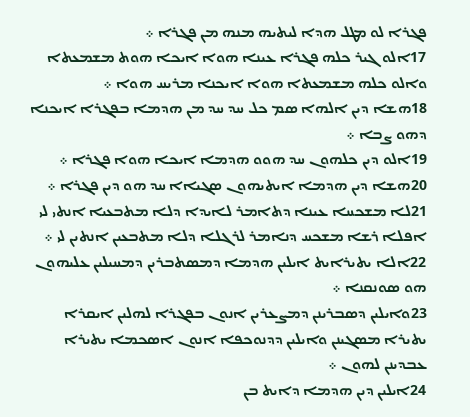ܦܓܪܐ ܠܘ ܡܛܠ ܗܕܐ ܠܝܬܝܗ ܡܢܗ ܡܢ ܦܓܪܐ ܀
17ܐܠܘ ܓܝܪ ܟܠܗ ܦܓܪܐ ܥܝܢܐ ܗܘܐ ܐܝܟܐ ܗܘܬ ܡܫܡܥܬܐ ܘܐܠܘ ܟܠܗ ܡܫܡܥܬܐ ܗܘܐ ܐܝܟܢܐ ܡܪܝܚ ܗܘܐ ܀
18ܗܫܐ ܕܝܢ ܐܠܗܐ ܤܡ ܟܠ ܚܕ ܚܕ ܡܢ ܗܕܡܐ ܒܦܓܪܐ ܐܝܟܢܐ ܕܗܘ ܨܒܐ ܀
19ܐܠܘ ܕܝܢ ܟܠܗܘܢ ܚܕ ܗܘܘ ܗܕܡܐ ܐܝܟܐ ܗܘܐ ܦܓܪܐ ܀
20ܗܫܐ ܕܝܢ ܗܕܡܐ ܐܝܬܝܗܘܢ ܤܓܝܐܐ ܚܕ ܗܘ ܕܝܢ ܦܓܪܐ ܀
21ܠܐ ܡܫܟܚܐ ܥܝܢܐ ܕܬܐܡܪ ܠܐܝܕܐ ܕܠܐ ܡܬܒܥܝܐ ܐܢܬܝ ܠܝ ܐܦܠܐ ܪܫܐ ܡܫܟܚ ܕܢܐܡܪ ܠܪܓܠܐ ܕܠܐ ܡܬܒܥܝܢ ܐܢܬܝܢ ܠܝ ܀
22ܐܠܐ ܝܬܝܪܐܝܬ ܐܝܠܝܢ ܗܕܡܐ ܕܡܤܬܒܪܝܢ ܕܡܚܝܠܝܢ ܥܠܝܗܘܢ ܗܘ ܤܘܢܩܢܐ ܀
23ܘܐܝܠܝܢ ܕܤܒܪܝܢܢ ܕܡܨܥܪܝܢ ܐܢܘܢ ܒܦܓܪܐ ܠܗܠܝܢ ܐܝܩܪܐ ܝܬܝܪܐ ܡܤܓܝܢܢ ܘܐܝܠܝܢ ܕܕܢܘܟܦܐ ܐܢܘܢ ܐܤܟܡܐ ܝܬܝܪܐ ܥܒܕܝܢܢ ܠܗܘܢ ܀
24ܐܝܠܝܢ ܕܝܢ ܗܕܡܐ ܕܐܝܬ ܒܢ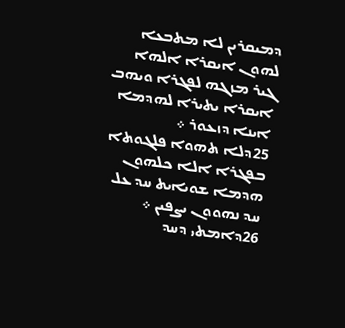ܕܡܝܩܪܝܢ ܠܐ ܡܬܒܥܐ ܠܗܘܢ ܐܝܩܪܐ ܐܠܗܐ ܓܝܪ ܡܙܓܗ ܠܦܓܪܐ ܘܝܗܒ ܐܝܩܪܐ ܝܬܝܪܐ ܠܗܕܡܐ ܐܝܢܐ ܕܙܥܘܪ ܀
25ܕܠܐ ܬܗܘܐ ܦܠܓܘܬܐ ܒܦܓܪܐ ܐܠܐ ܟܠܗܘܢ ܗܕܡܐ ܫܘܝܐܝܬ ܚܕ ܥܠ ܚܕ ܢܗܘܘܢ ܝܨܦܝܢ ܀
26ܕܐܡܬܝ ܕܚܕ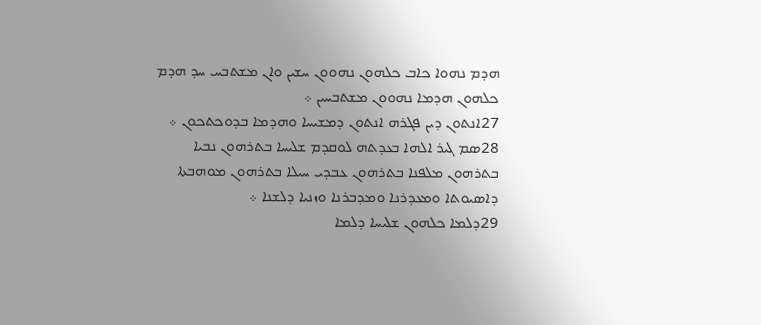ܗܕܡ ܢܗܘܐ ܟܐܒ ܟܠܗܘܢ ܢܗܘܘܢ ܚܫܝܢ ܘܐܢ ܡܫܬܒܚ ܚܕ ܗܕܡ ܟܠܗܘܢ ܗܕܡܐ ܢܗܘܘܢ ܡܫܬܒܚܝܢ ܀
27ܐܢܬܘܢ ܕܝܢ ܦܓܪܗ ܐܢܬܘܢ ܕܡܫܝܚܐ ܘܗܕܡܐ ܒܕܘܟܬܟܘܢ ܀
28ܤܡ ܓܝܪ ܐܠܗܐ ܒܥܕܬܗ ܠܘܩܕܡ ܫܠܝܚܐ ܒܬܪܗܘܢ ܢܒܝܐ ܒܬܪܗܘܢ ܡܠܦܢܐ ܒܬܪܗܘܢ ܥܒܕܝ ܚܝܠܐ ܒܬܪܗܘܢ ܡܘܗܒܬܐ ܕܐܤܝܘܬܐ ܘܡܥܕܪܢܐ ܘܡܕܒܪܢܐ ܘܙܢܝܐ ܕܠܫܢܐ ܀
29ܕܠܡܐ ܟܠܗܘܢ ܫܠܝܚܐ ܕܠܡܐ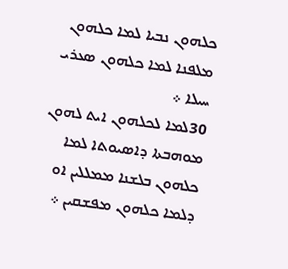ܟܠܗܘܢ ܢܒܝܐ ܠܡܐ ܟܠܗܘܢ ܡܠܦܢܐ ܠܡܐ ܟܠܗܘܢ ܤܥܪܝ ܚܝܠܐ ܀
30ܠܡܐ ܠܟܠܗܘܢ ܐܝܬ ܠܗܘܢ ܡܘܗܒܬܐ ܕܐܤܝܘܬܐ ܠܡܐ ܟܠܗܘܢ ܒܠܫܢܐ ܡܡܠܠܝܢ ܐܘ ܕܠܡܐ ܟܠܗܘܢ ܡܦܫܩܝܢ ܀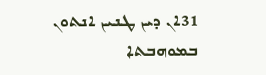31ܐܢ ܕܝܢ ܛܢܝܢ ܐܢܬܘܢ ܒܡܘܗܒܬܐ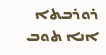ܪܘܪܒܬܐ ܐܢܐ ܬܘܒ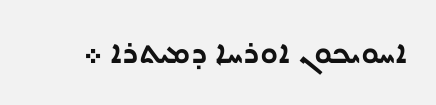ܐܚܘܝܟܘܢ ܐܘܪܚܐ ܕܡܝܬܪܐ ܀